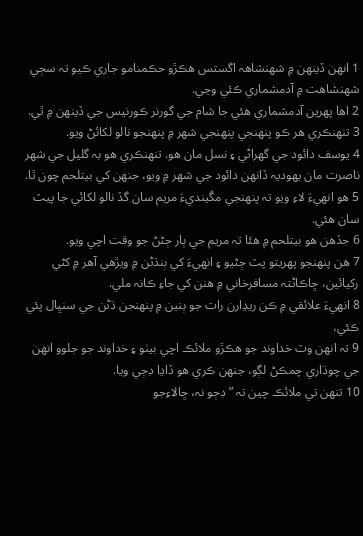1 انھن ڏينھن ۾ شھنشاھہ اگستس ھڪڙو حڪمنامو جاري ڪيو تہ سڄي شھنشاھت ۾ آدمشماري ڪئي وڃي.
2 اھا پھرين آدمشماري ھئي جا شام جي گورنر ڪورنيس جي ڏينھن ۾ ٿي.
3 تنھنڪري ھر ڪو پنھنجي پنھنجي شھر ۾ پنھنجو نالو لکائڻ ويو.
4 يوسف دائود جي گھراڻي ۽ نسل مان ھو. تنھنڪري ھو بہ گليل جي شھر ناصرت مان يھوديہ ڏانھن دائود جي شھر ۾ ويو، جنھن کي بيتلحم چون ٿا.
5 ھو انھيءَ لاءِ ويو تہ پنھنجي مڱينديءَ مريم سان گڏ نالو لکائي جا پيٽ سان ھئي.
6 جڏھن ھو بيتلحم ۾ ھئا تہ مريم جي ٻار ڄڻڻ جو وقت اچي ويو.
7 ھن پنھنجو پھريتو پٽ ڄڻيو ۽ انھيءَ کي ٻنڌڻن ۾ ويڙھي آھر ۾ کڻي رکيائين، ڇاڪاڻتہ مسافرخاني ۾ ھنن کي جاءِ ڪانہ ملي.
8 انھيءَ علائقي ۾ ڪن ريڍارن رات جو ٻنين ۾ پنھنجن ڌڻن جي سنڀال پئي ڪئي،
9 تہ انھن وٽ خداوند جو ھڪڙو ملائڪ اچي بيٺو ۽ خداوند جو جلوو انھن جي چوڌاري چمڪڻ لڳو، جنھن ڪري ھو ڏاڍا ڊڄي ويا.
10 تنھن تي ملائڪ چين تہ ”ڊڄو نہ، ڇالاءِجو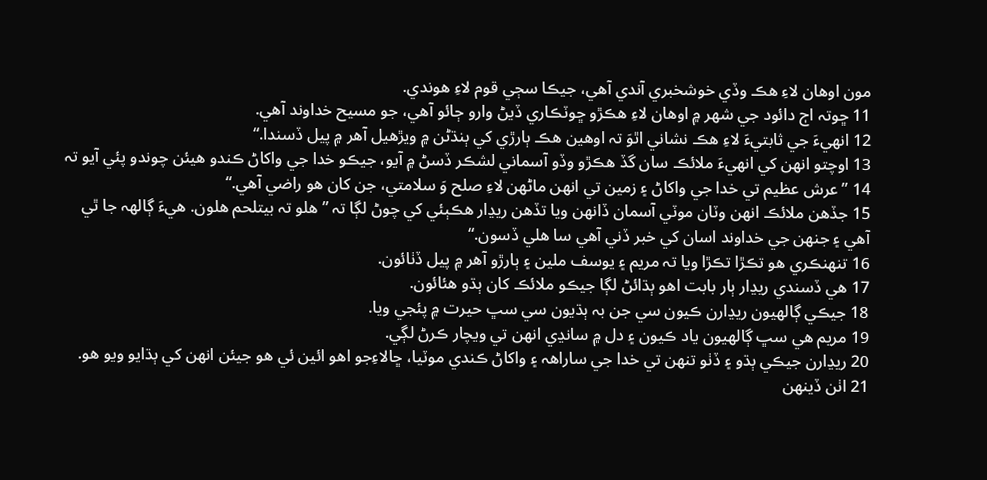مون اوھان لاءِ ھڪ وڏي خوشخبري آندي آھي، جيڪا سڄي قوم لاءِ ھوندي.
11 ڇوتہ اڄ دائود جي شھر ۾ اوھان لاءِ ھڪڙو ڇوٽڪاري ڏيڻ وارو ڄائو آھي، جو مسيح خداوند آھي.
12 انھيءَ جي ثابتيءَ لاءِ ھڪ نشاني اٿوَ تہ اوھين ھڪ ٻارڙي کي ٻنڌڻن ۾ ويڙھيل آھر ۾ پيل ڏسندا.“
13 اوچتو انھن کي انھيءَ ملائڪ سان گڏ ھڪڙو وڏو آسماني لشڪر ڏسڻ ۾ آيو، جيڪو خدا جي واکاڻ ڪندو ھيئن چوندو پئي آيو تہ
14 ”عرش عظيم تي خدا جي واکاڻ ۽ زمين تي انھن ماڻھن لاءِ صلح وَ سلامتي، جن کان ھو راضي آھي.“
15 جڏھن ملائڪ انھن وٽان موٽي آسمان ڏانھن ويا تڏھن ريڍار ھڪٻئي کي چوڻ لڳا تہ ”ھلو تہ بيتلحم ھلون. ھيءَ ڳالھہ جا ٿي آھي ۽ جنھن جي خداوند اسان کي خبر ڏني آھي سا ھلي ڏسون.“
16 تنھنڪري ھو تڪڙا تڪڙا ويا تہ مريم ۽ يوسف ملين ۽ ٻارڙو آھر ۾ پيل ڏٺائون.
17 ھي ڏسندي ريڍار ٻار بابت اھو ٻڌائڻ لڳا جيڪو ملائڪ کان ٻڌو ھئائون.
18 جيڪي ڳالھيون ريڍارن ڪيون سي جن بہ ٻڌيون سي سڀ حيرت ۾ پئجي ويا.
19 مريم ھي سڀ ڳالھيون ياد ڪيون ۽ دل ۾ سانڍي انھن تي ويچار ڪرڻ لڳي.
20 ريڍارن جيڪي ٻڌو ۽ ڏٺو تنھن تي خدا جي ساراھہ ۽ واکاڻ ڪندي موٽيا، ڇالاءِجو اھو ائين ئي ھو جيئن انھن کي ٻڌايو ويو ھو.
21 اٺن ڏينھن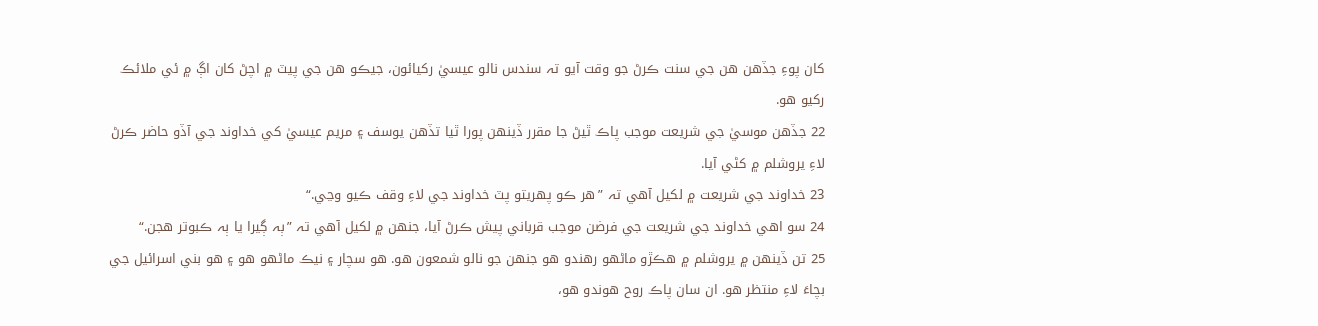کان پوءِ جڏھن ھن جي سنت ڪرڻ جو وقت آيو تہ سندس نالو عيسيٰ رکيائون، جيڪو ھن جي پيٽ ۾ اچڻ کان اڳ ۾ ئي ملائڪ رکيو ھو.
22 جڏھن موسيٰ جي شريعت موجب پاڪ ٿيڻ جا مقرر ڏينھن پورا ٿيا تڏھن يوسف ۽ مريم عيسيٰ کي خداوند جي آڏو حاضر ڪرڻ لاءِ يروشلم ۾ کڻي آيا.
23 خداوند جي شريعت ۾ لکيل آھي تہ ”ھر ڪو پھريتو پٽ خداوند جي لاءِ وقف ڪيو وڃي.“
24 سو اھي خداوند جي شريعت جي فرضن موجب قرباني پيش ڪرڻ آيا، جنھن ۾ لکيل آھي تہ ”ٻہ ڳيرا يا ٻہ ڪبوتر ھجن.“
25 تن ڏينھن ۾ يروشلم ۾ ھڪڙو ماڻھو رھندو ھو جنھن جو نالو شمعون ھو. ھو سچار ۽ نيڪ ماڻھو ھو ۽ ھو بني اسرائيل جي بچاءَ لاءِ منتظر ھو. ان سان پاڪ روح ھوندو ھو،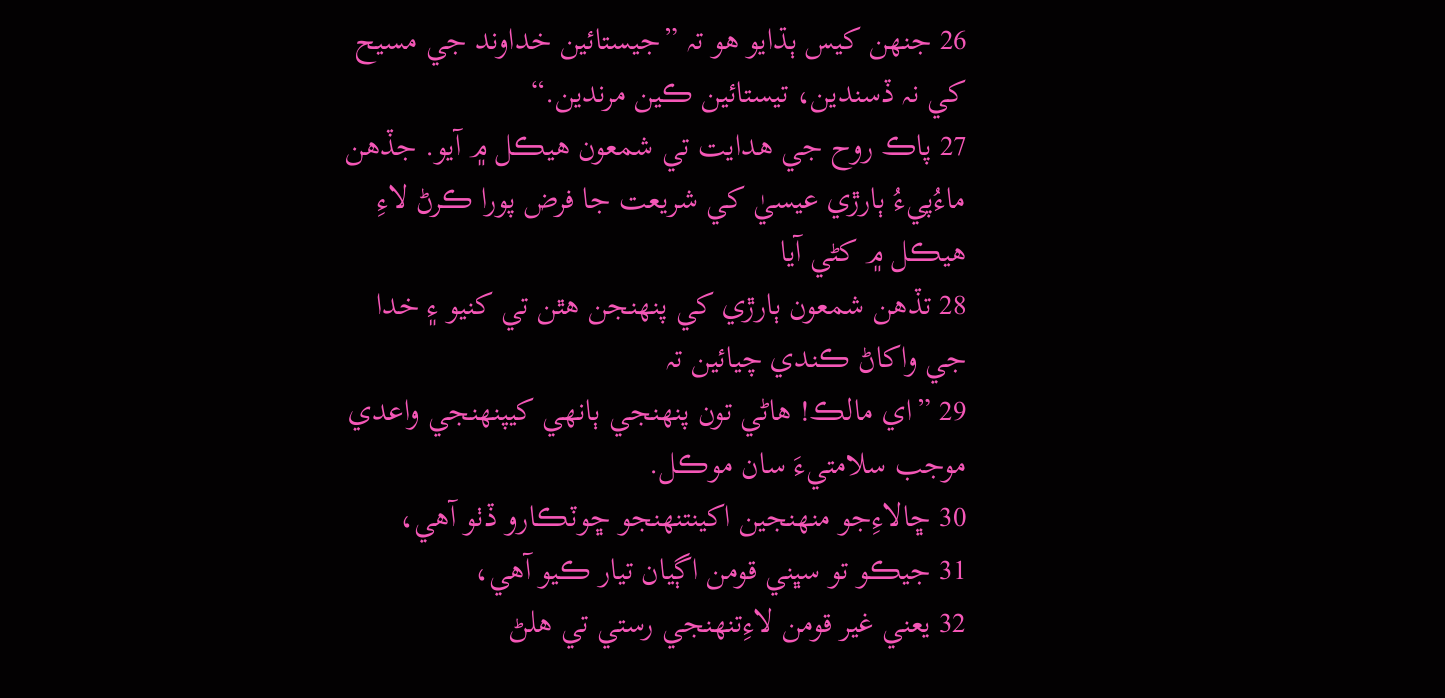26 جنھن کيس ٻڌايو ھو تہ ”جيستائين خداوند جي مسيح کي نہ ڏسندين، تيستائين ڪين مرندين.“
27 پاڪ روح جي ھدايت تي شمعون ھيڪل ۾ آيو. جڏھن ماءُپيءُ ٻارڙي عيسيٰ کي شريعت جا فرض پورا ڪرڻ لاءِ ھيڪل ۾ کڻي آيا
28 تڏھن شمعون ٻارڙي کي پنھنجن ھٿن تي کنيو ۽ خدا جي واکاڻ ڪندي چيائين تہ
29 ”اي مالڪ! ھاڻي تون پنھنجي ٻانھي کيپنھنجي واعدي موجب سلامتيءَ سان موڪل.
30 ڇالاءِجو منھنجين اکينتنھنجو ڇوٽڪارو ڏٺو آھي،
31 جيڪو تو سڀني قومن اڳيان تيار ڪيو آھي،
32 يعني غير قومن لاءِتنھنجي رستي تي ھلڻ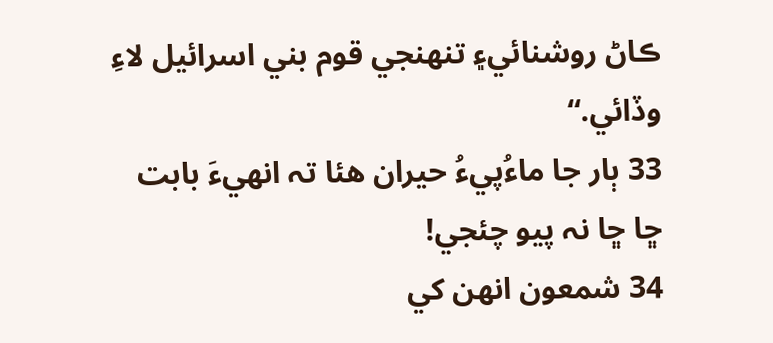ڪاڻ روشنائي۽ تنھنجي قوم بني اسرائيل لاءِ وڏائي.“
33 ٻار جا ماءُپيءُ حيران ھئا تہ انھيءَ بابت ڇا ڇا نہ پيو چئجي!
34 شمعون انھن کي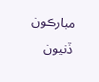مبارڪون ڏنيون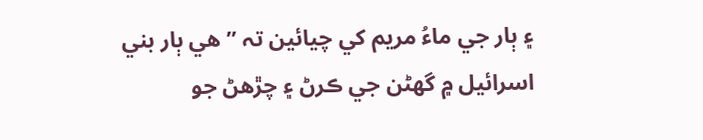۽ ٻار جي ماءُ مريم کي چيائين تہ ”ھي ٻار بني اسرائيل ۾ گھڻن جي ڪرڻ ۽ چڙھڻ جو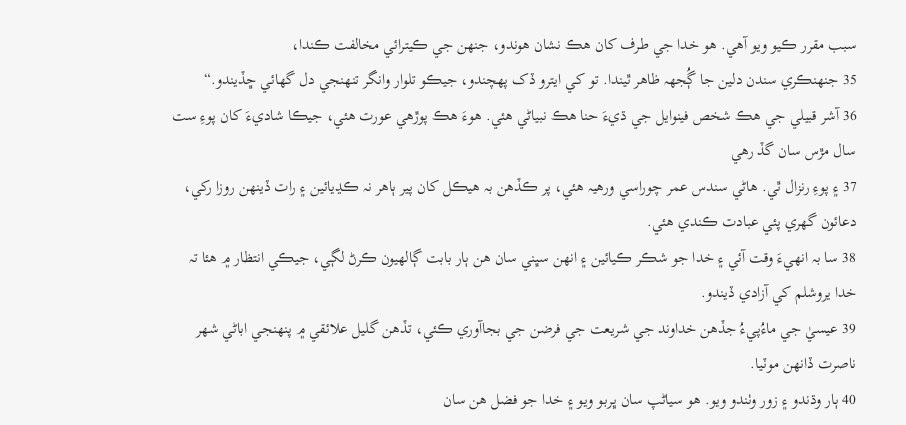سبب مقرر ڪيو ويو آھي. ھو خدا جي طرف کان ھڪ نشان ھوندو، جنھن جي ڪيترائي مخالفت ڪندا،
35 جنھنڪري سندن دلين جا ڳُجھہ ظاھر ٿيندا. تو کي ايترو ڏک پھچندو، جيڪو تلوار وانگر تنھنجي دل گھائي ڇڏيندو.“
36 آشر قبيلي جي ھڪ شخص فينوايل جي ڌيءَ حنا ھڪ نبياڻي ھئي. ھوءَ ھڪ پوڙھي عورت ھئي، جيڪا شاديءَ کان پوءِ ست سال مڙس سان گڏ رھي
37 ۽ پوءِ رنزال ٿي. ھاڻي سندس عمر چوراسي ورھيہ ھئي، پر ڪڏھن بہ ھيڪل کان پير ٻاھر نہ ڪڍيائين ۽ رات ڏينھن روزا رکي، دعائون گھري پئي عبادت ڪندي ھئي.
38 سا بہ انھيءَ وقت آئي ۽ خدا جو شڪر ڪيائين ۽ انھن سڀني سان ھن ٻار بابت ڳالھيون ڪرڻ لڳي، جيڪي انتظار ۾ ھئا تہ خدا يروشلم کي آزادي ڏيندو.
39 عيسيٰ جي ماءُپيءُ جڏھن خداوند جي شريعت جي فرضن جي بجاآوري ڪئي، تڏھن گليل علائقي ۾ پنھنجي اباڻي شھر ناصرت ڏانھن موٽيا.
40 ٻار وڌندو ۽ زور وٺندو ويو. ھو سياڻپ سان ڀربو ويو ۽ خدا جو فضل ھن سان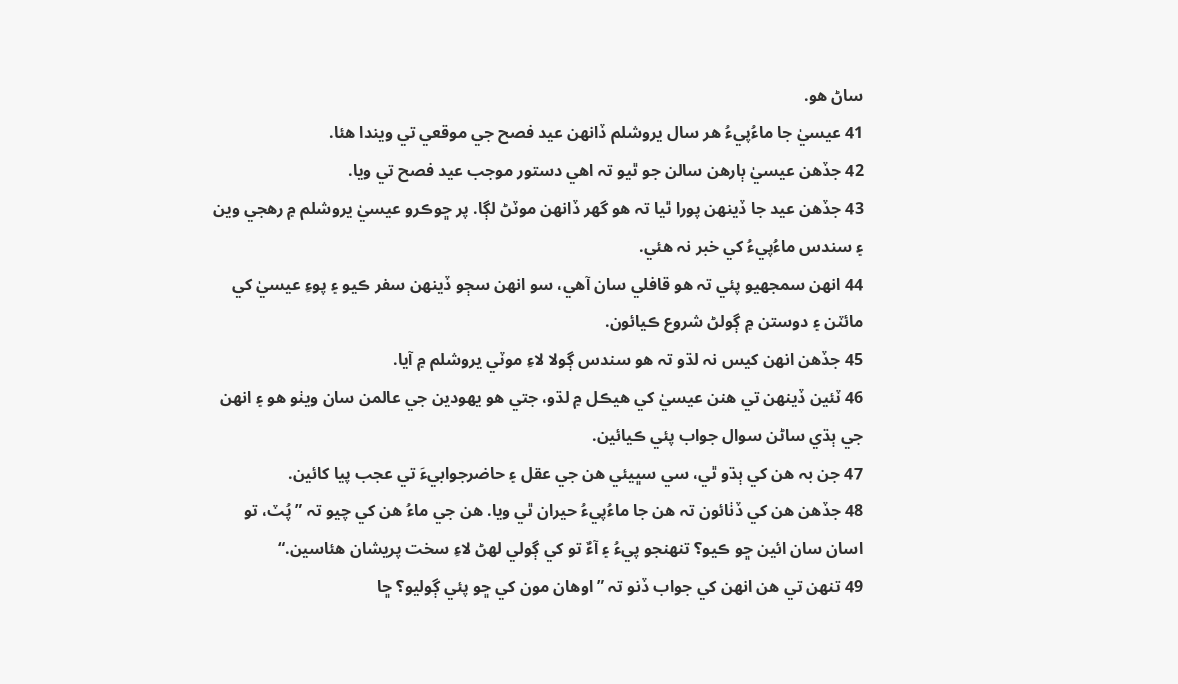ساڻ ھو.
41 عيسيٰ جا ماءُپيءُ ھر سال يروشلم ڏانھن عيد فصح جي موقعي تي ويندا ھئا.
42 جڏھن عيسيٰ ٻارھن سالن جو ٿيو تہ اھي دستور موجب عيد فصح تي ويا.
43 جڏھن عيد جا ڏينھن پورا ٿيا تہ ھو گھر ڏانھن موٽڻ لڳا. پر ڇوڪرو عيسيٰ يروشلم ۾ رھجي وين ۽ سندس ماءُپيءُ کي خبر نہ ھئي.
44 انھن سمجھيو پئي تہ ھو قافلي سان آھي، سو انھن سڄو ڏينھن سفر ڪيو ۽ پوءِ عيسيٰ کي مائٽن ۽ دوستن ۾ ڳولڻ شروع ڪيائون.
45 جڏھن انھن کيس نہ لڌو تہ ھو سندس ڳولا لاءِ موٽي يروشلم ۾ آيا.
46 ٽئين ڏينھن تي ھنن عيسيٰ کي ھيڪل ۾ لڌو، جتي ھو يھودين جي عالمن سان ويٺو ھو ۽ انھن جي ٻڌي ساڻن سوال جواب پئي ڪيائين.
47 جن بہ ھن کي ٻڌو ٿي، سي سڀيئي ھن جي عقل ۽ حاضرجوابيءَ تي عجب پيا کائين.
48 جڏھن ھن کي ڏٺائون تہ ھن جا ماءُپيءُ حيران ٿي ويا. ھن جي ماءُ ھن کي چيو تہ ”پُٽ، تو اسان سان ائين ڇو ڪيو؟ تنھنجو پيءُ ۽ آءٌ تو کي ڳولي لھڻ لاءِ سخت پريشان ھئاسين.“
49 تنھن تي ھن انھن کي جواب ڏنو تہ ”اوھان مون کي ڇو پئي ڳوليو؟ ڇا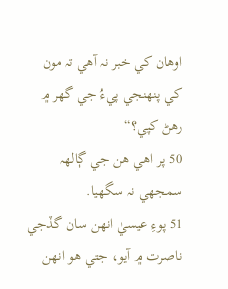اوھان کي خبر نہ آھي تہ مون کي پنھنجي پيءُ جي گھر ۾ رھڻ کپي؟“
50 پر اھي ھن جي ڳالھہ سمجھي نہ سگھيا.
51 پوءِ عيسيٰ انھن سان گڏجي ناصرت ۾ آيو، جتي ھو انھن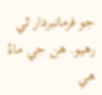جو فرمانبردار ٿي رھيو. ھن جي ماءُ ھي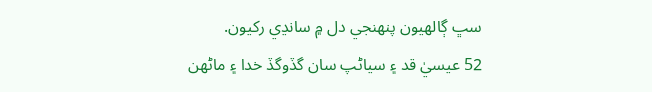سڀ ڳالھيون پنھنجي دل ۾ سانڍي رکيون.
52 عيسيٰ قد ۽ سياڻپ سان گڏوگڏ خدا ۽ ماڻھن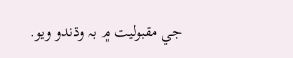جي مقبوليت ۾ بہ وڌندو ويو.